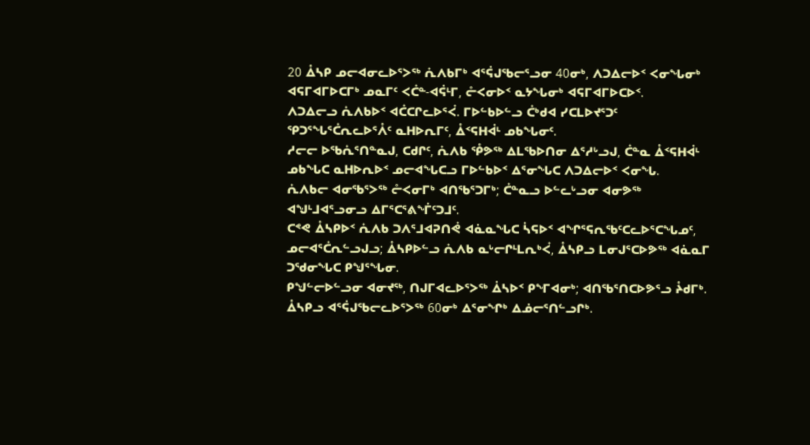20 ᐂᓴᑭ ᓄᓕᐊᓂᓚᐅᕐᐳᖅ ᕇᐱᑲᒥᒃ ᐊᕐᕌᒍᖃᓕᕐᓗᓂ 40ᓂᒃ, ᐱᑐᐃᓕᐅᑉ ᐸᓂᖓᓂᒃ ᐊᕋᒥᐊᒥᐅᑕᒥᒃ ᓄᓇᒥᑦ ᐸᑖᓐ-ᐊᕌᒻᒥ, ᓔᐸᓂᐅᑉ ᓇᔭᖓᓂᒃ ᐊᕋᒥᐊᒥᐅᑕᐅᑉ.
ᐱᑐᐃᓕᓗ ᕇᐱᑲᐅᑉ ᐊᑖᑕᒋᓚᐅᕐᐹ. ᒥᐅᓪᑲᐅᓪᓗ ᑖᒃᑯᐊ ᓯᑕᒪᐅᔪᕐᑐᑦ ᕿᑐᕐᖓᕐᑖᕆᓚᐅᕐᐰᑦ ᓇᕼᐅᕆᒥᑦ, ᐂᑉᕋᕼᐋᒻ ᓄᑲᖓᓂᑦ.
ᓱᓕᓕ ᐅᖃᕇᕐᑎᓐᓇᒍ, ᑕᑯᒋᑦ, ᕇᐱᑲ ᕾᕗᖅ ᐃᒪᖃᐅᑎᓂ ᐃᕐᓱᒡᓗᒍ, ᑖᓐᓇ ᐂᑉᕋᕼᐋᒻ ᓄᑲᖓᑕ ᓇᕼᐅᕆᐅᑉ ᓄᓕᐊᖓᑕᓗ ᒥᐅᓪᑲᐅᑉ ᐃᕐᓂᖓᑕ ᐱᑐᐃᓕᐅᑉ ᐸᓂᖓ.
ᕇᐱᑲᓕ ᐊᓂᖃᕐᐳᖅ ᓔᐸᓂᒥᒃ ᐊᑎᖃᕐᑐᒥᒃ; ᑖᓐᓇᓗ ᐅᓪᓚᒡᓗᓂ ᐊᓂᕗᖅ ᐊᖑᒻᒧᐊᕐᓗᓂᓗ ᐃᒥᕐᑕᕐᕕᖕᒦᑦᑐᒧᑦ.
ᑕᕝᕙ ᐂᓴᑭᐅᑉ ᕇᐱᑲ ᑐᐱᕐᒧᐊᕈᑎᕚ ᐊᓈᓇᖓᑕ ᓵᕋᐅᑉ ᐊᖏᕐᕋᕆᖃᑦᑕᓚᐅᕐᑕᖓᓄᑦ, ᓄᓕᐊᕐᑖᕆᓪᓗᒍᓗ; ᐂᓴᑭᐅᓪᓗ ᕇᐱᑲ ᓇᒡᓕᒋᒻᒪᕆᒃᐹ, ᐂᓴᑭᓗ ᒪᓂᒍᕐᑕᐅᕗᖅ ᐊᓈᓇᒥ ᑐᖁᓂᖓᑕ ᑭᖑᕐᖓᓂ.
ᑭᖑᓪᓕᐅᓪᓗᓂ ᐊᓂᔪᖅ, ᑎᒍᒥᐊᓚᐅᕐᐳᖅ ᐄᓴᐅᑉ ᑭᖕᒥᐊᓂᒃ; ᐊᑎᖃᕐᑎᑕᐅᕗᕐᓗ ᔧᑯᒥᒃ. ᐂᓴᑭᓗ ᐊᕐᕌᒍᖃᓕᓚᐅᕐᐳᖅ 60ᓂᒃ ᐃᕐᓂᖏᒃ ᐃᓅᓕᕐᑎᓪᓗᒋᒃ.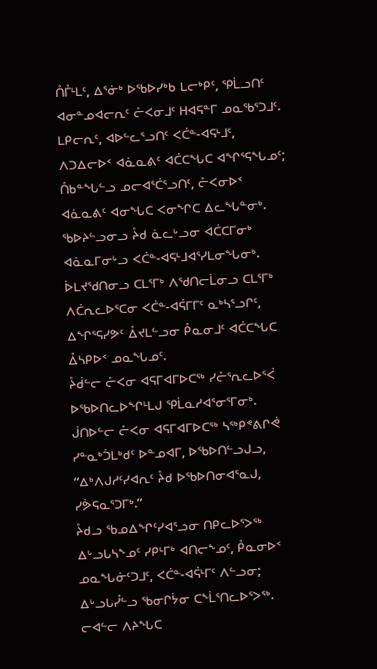ᑍᒤᒻᒪᑦ, ᐃᕐᓃᒃ ᐅᖃᐅᓯᒃᑲ ᒪᓕᒃᑭᑦ, ᕿᒫᓗᑎᑦ ᐊᓂᓐᓄᐊᓕᕆᑦ ᓔᐸᓂᒧᑦ ᕼᐊᕋᓐᒥ ᓄᓇᖃᕐᑐᒧᑦ.
ᒪᑭᓕᕆᑦ, ᐊᐅᓪᓚᕐᓗᑎᑦ ᐸᑖᓐ-ᐊᕋᒻᒧᑦ, ᐱᑐᐃᓕᐅᑉ ᐊᓈᓇᕕᑦ ᐊᑖᑕᖓᑕ ᐊᖏᕐᕋᖓᓄᑦ; ᑍᑲᓐᖓᓪᓗ ᓄᓕᐊᕐᑖᕐᓗᑎᑦ, ᓔᐸᓂᐅᑉ ᐊᓈᓇᕕᑦ ᐊᓂᖓᑕ ᐸᓂᖏᑕ ᐃᓚᖓᓐᓂᒃ.
ᖃᐅᔨᓪᓗᓂᓗ ᔧᑯ ᓈᓚᒡᓗᓂ ᐊᑖᑕᒥᓂᒃ ᐊᓈᓇᒥᓂᒡᓗ ᐸᑖᓐ-ᐊᕋᒻᒧᐊᕐᓯᒪᓂᖓᓂᒃ.
ᐆᒪᔪᖁᑎᓂᓗ ᑕᒪᕐᒥᒃ ᐱᖁᑎᓕᒫᓂᓗ ᑕᒪᕐᒥᒃ ᐱᑖᕆᓚᐅᕐᑕᓂ ᐸᑖᓐ-ᐊᕌᒥᒥᑦ ᓇᒃᓴᕐᓗᒋᑦ, ᐃᖏᕐᕋᓯᕗᑦ ᐂᔪᒪᓪᓗᓂ ᑬᓇᓂᒧᑦ ᐊᑖᑕᖓᑕ ᐂᓴᑭᐅᑉ ᓄᓇᖓᓄᑦ.
ᔧᑰᓪᓕ ᓔᐸᓂ ᐊᕋᒥᐊᒥᐅᑕᖅ ᓯᓔᕐᕆᓚᐅᕐᐹ ᐅᖃᐅᑎᓚᐅᖏᒻᒪᒍ ᕿᒫᓇᓱᐊᕐᓂᕐᒥᓂᒃ.
ᒎᑎᐅᓪᓕ ᓔᐸᓂ ᐊᕋᒥᐊᒥᐅᑕᖅ ᓴᖅᑭᕝᕕᒋᕚ ᓯᓐᓇᒃᑑᒪᒃᑯᑦ ᐅᓐᓄᐊᒥ, ᐅᖃᐅᑎᓪᓗᒍᓗ, “ᐃᒃᐱᒍᓱᑦᓯᐊᕆᑦ ᔧᑯ ᐅᖃᐅᑎᓂᐊᕐᓇᒍ, ᓯᕘᕋᓇᕐᑐᒥᒃ.”
ᔧᑯᓗ ᖃᓄᐃᖏᑦᓯᐊᕐᓗᓂ ᑎᑭᓚᐅᕐᐳᖅ ᐃᒡᓗᒐᓴᖕᓄᑦ ᓯᑭᒻᒥᒃ ᐊᑎᓕᖕᓄᑦ, ᑬᓇᓂᐅᑉ ᓄᓇᖓᓃᑦᑐᒧᑦ, ᐸᑖᓐ-ᐊᕌᒻᒥᑦ ᐱᓪᓗᓂ; ᐃᒡᓗᒐᓮᓪᓗ ᖃᓂᒋᔮᓂ ᑕᖕᒫᕐᑎᓚᐅᕐᐳᖅ.
ᓕᐊᓪᓕ ᐱᔨᖓᑕ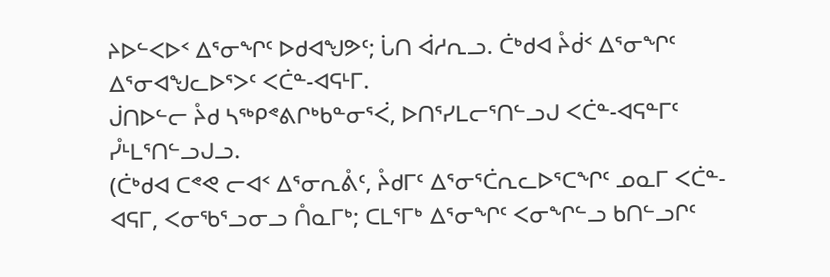ᔨᐅᓪᐸᐅᑉ ᐃᕐᓂᖏᑦ ᐅᑯᐊᖑᕗᑦ; ᒑᑎ ᐋᓱᕆᓗ. ᑖᒃᑯᐊ ᔧᑰᑉ ᐃᕐᓂᖏᑦ ᐃᕐᓂᐊᖑᓚᐅᕐᐳᑦ ᐸᑖᓐ-ᐊᕋᒻᒥ.
ᒎᑎᐅᓪᓕ ᔧᑯ ᓴᖅᑭᕝᕕᒋᒃᑲᓐᓂᕐᐹ, ᐅᑎᕐᓯᒪᓕᕐᑎᓪᓗᒍ ᐸᑖᓐ-ᐊᕋᓐᒥᑦ ᓮᒻᒪᕐᑎᓪᓗᒍᓗ.
(ᑖᒃᑯᐊ ᑕᕝᕙ ᓕᐊᑉ ᐃᕐᓂᕆᕔᑦ, ᔧᑯᒥᑦ ᐃᕐᓂᕐᑖᕆᓚᐅᕐᑕᖏᑦ ᓄᓇᒥ ᐸᑖᓐ-ᐊᕋᒥ, ᐸᓂᖃᕐᓗᓂᓗ ᑍᓇᒥᒃ; ᑕᒪᕐᒥᒃ ᐃᕐᓂᖏᑦ ᐸᓂᖏᓪᓗ ᑲᑎᓪᓗᒋᑦ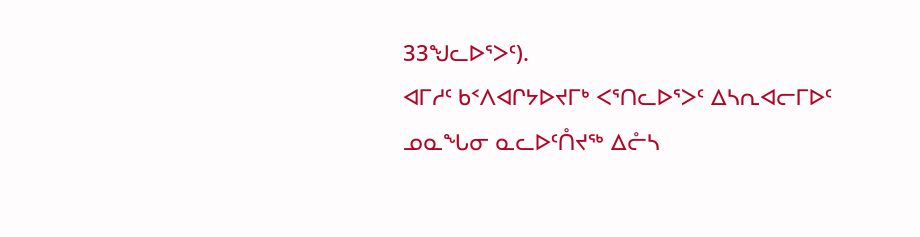33ᖑᓚᐅᕐᐳᑦ).
ᐊᒥᓱᑦ ᑲᑉᐱᐊᒋᔭᐅᔪᒥᒃ ᐸᕐᑎᓚᐅᕐᐳᑦ ᐃᓴᕆᐊᓕᒥᐅᑦ ᓄᓇᖓᓂ ᓇᓚᐅᑦᑍᔪᖅ ᐃᓔᓴ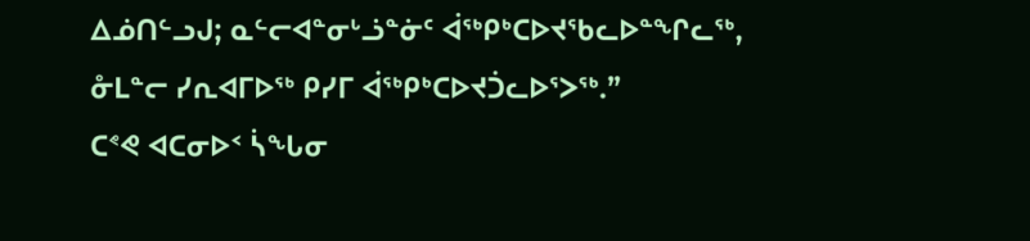ᐃᓅᑎᓪᓗᒍ; ᓇᓪᓕᐊᓐᓂᒡᓘᓐᓃᑦ ᐋᖅᑭᒃᑕᐅᔪᖃᓚᐅᓐᖏᓚᖅ, ᓁᒪᓐᓕ ᓯᕆᐊᒥᐅᖅ ᑭᓯᒥ ᐋᖅᑭᒃᑕᐅᔪᑑᓚᐅᕐᐳᖅ.”
ᑕᕝᕙ ᐊᑕᓂᐅᑉ ᓵᖓᓂ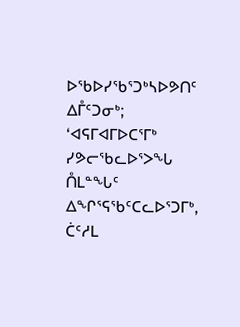ᐅᖃᐅᓯᖃᕐᑐᒃᓴᐅᕗᑎᑦ ᐃᒤᑦᑐᓂᒃ; ‘ᐊᕋᒥᐊᒥᐅᑕᕐᒥᒃ ᓯᕗᓕᖃᓚᐅᕐᐳᖓ ᑍᒪᓐᖓᑦ ᐃᖏᕐᕋᖃᑦᑕᓚᐅᕐᑐᒥᒃ, ᑖᑦᓱᒪ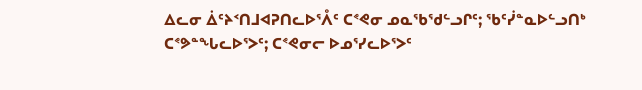ᐃᓚᓂ ᐄᑦᔨᑉᑎᒧᐊᕈᑎᓚᐅᕐᐰᑦ ᑕᕝᕙᓂ ᓄᓇᖃᖁᓪᓗᒋᑦ; ᖃᑦᓰᓐᓇᐅᓪᓗᑎᒃ ᑕᕝᕗᓐᖓᓚᐅᕐᐳᑦ; ᑕᕝᕙᓂᓕ ᐅᓄᕐᓯᓚᐅᕐᐳᑦ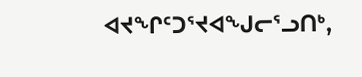ᐊᔪᖏᑦᑐᕐᔪᐊᖑᓕᕐᓗᑎᒃ,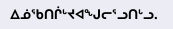ᐃᓅᖃᑎᒌᒡᔪᐊᖑᓕᕐᓗᑎᒡᓗ.